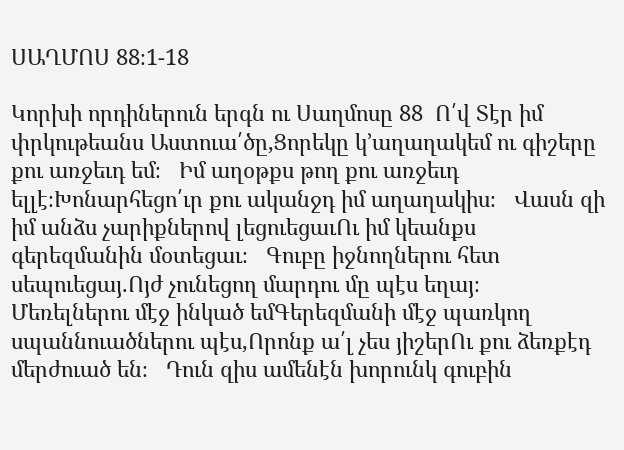ՍԱՂՄՈՍ 88։1-18

Կորխի որդիներուն երգն ու Սաղմոսը 88  Ո՛վ Տէր իմ փրկութեանս Աստուա՛ծը,Ցորեկը կ’աղաղակեմ ու գիշերը քու առջեւդ եմ։   Իմ աղօթքս թող քու առջեւդ ելլէ։Խոնարհեցո՛ւր քու ականջդ իմ աղաղակիս։   Վասն զի իմ անձս չարիքներով լեցուեցաւՈւ իմ կեանքս գերեզմանին մօտեցաւ։   Գուբը իջնողներու հետ սեպուեցայ.Ոյժ չունեցող մարդու մը պէս եղայ։   Մեռելներու մէջ ինկած եմԳերեզմանի մէջ պառկող սպաննուածներու պէս,Որոնք ա՛լ չես յիշերՈւ քու ձեռքէդ մերժուած են։   Դուն զիս ամենէն խորունկ գուբին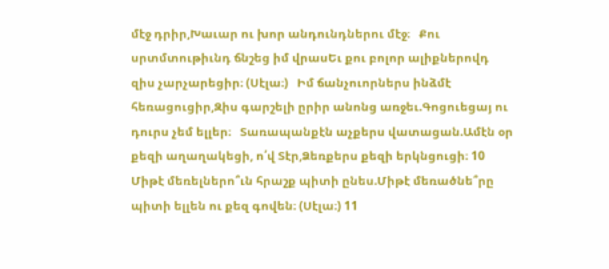մէջ դրիր,Խաւար ու խոր անդունդներու մէջ։   Քու սրտմտութիւնդ ճնշեց իմ վրասԵւ քու բոլոր ալիքներովդ զիս չարչարեցիր։ (Սէլա։)   Իմ ճանչուորներս ինձմէ հեռացուցիր,Զիս գարշելի ըրիր անոնց առջեւ.Գոցուեցայ ու դուրս չեմ ելլեր։   Տառապանքէն աչքերս վատացան.Ամէն օր քեզի աղաղակեցի, ո՛վ Տէր,Ձեռքերս քեզի երկնցուցի։ 10  Միթէ մեռելներո՞ւն հրաշք պիտի ընես.Միթէ մեռածնե՞րը պիտի ելլեն ու քեզ գովեն։ (Սէլա։) 11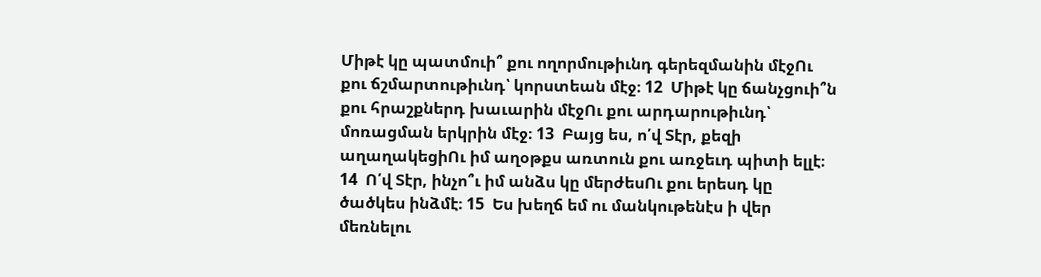Միթէ կը պատմուի՞ քու ողորմութիւնդ գերեզմանին մէջՈւ քու ճշմարտութիւնդ՝ կորստեան մէջ։ 12  Միթէ կը ճանչցուի՞ն քու հրաշքներդ խաւարին մէջՈւ քու արդարութիւնդ՝ մոռացման երկրին մէջ։ 13  Բայց ես, ո՛վ Տէր, քեզի աղաղակեցիՈւ իմ աղօթքս առտուն քու առջեւդ պիտի ելլէ։ 14  Ո՛վ Տէր, ինչո՞ւ իմ անձս կը մերժեսՈւ քու երեսդ կը ծածկես ինձմէ։ 15  Ես խեղճ եմ ու մանկութենէս ի վեր մեռնելու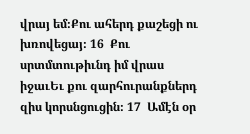վրայ եմ։Քու ահերդ քաշեցի ու խռովեցայ։ 16  Քու սրտմտութիւնդ իմ վրաս իջաւԵւ քու զարհուրանքներդ զիս կորսնցուցին։ 17  Ամէն օր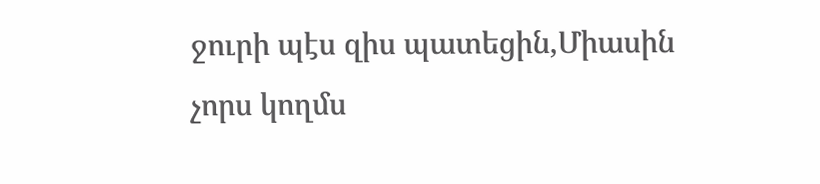ջուրի պէս զիս պատեցին,Միասին չորս կողմս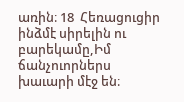առին։ 18  Հեռացուցիր ինձմէ սիրելին ու բարեկամը,Իմ ճանչուորներս խաւարի մէջ են։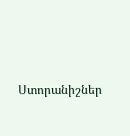Ստորանիշներ